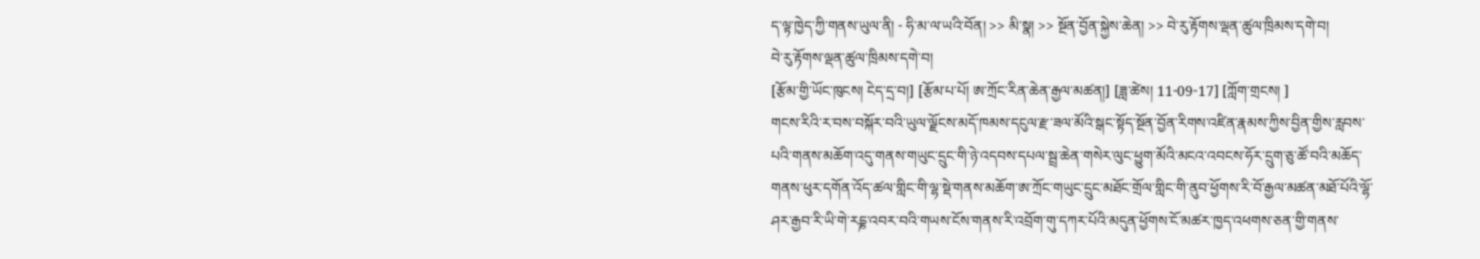ད་ལྟ་ཁྱེད་ཀྱི་གནས་ཡུལ་ནི། - ཧི་མ་ལ་ཡའི་བོན། >> མི་སྣ། >> སྔོན་བྱོན་སྐྱེས་ཆེན། >> བེ་རུ་རྟོགས་ལྡན་ཚུལ་ཁྲིམས་དགེ་བ།
བེ་རུ་རྟོགས་ལྡན་ཚུལ་ཁྲིམས་དགེ་བ།
[རྩོམ་གྱི་ཡོང་ཁུངས། ངེད་དྲ་བ།] [རྩོམ་པ་པོ། ཨ་ཀྲོང་རིན་ཆེན་རྒྱལ་མཚན།] [ཟླ་ཚེས། 11-09-17] [ཀློག་གྲངས། ]
གངས་རིའི་ར་བས་བསྐོར་བའི་ཡུལ་ལྗོངས་མདོ་ཁམས་དངུལ་རྫ་ཟལ་མོའི་སྒང་སྟོད་སྔོན་བྱོན་རིགས་འཛིན་རྣམས་ཀྱིས་བྱིན་གྱིས་རླབས་པའི་གནས་མཆོག་འདུ་གནས་གཡུང་དྲུང་གི་ཉེ་འདབས་དཔལ་སྦྲ་ཆེན་གསེར་ལུང་ཕྱུག་མོའི་མངའ་འབངས་ཧོར་དྲུག་ཅུ་ཚོ་བའི་མཆོད་གནས་ཕུར་དགོན་འོད་ཚལ་གླིང་གི་ལྷ་སྡེ་གནས་མཆོག་ཨ་ཀྲོང་གཡུང་དྲུང་མཐོང་གྲོལ་གླིང་གི་ནུབ་ཕྱོགས་རི་བོ་རྒྱལ་མཚན་མཐོ་པོའི་ལྷོ་ཤར་རྒྱབ་རི་ཡི་གེ་རདྞ་འབར་བའི་གཡས་ངོས་གནས་རི་འབྲོག་གུ་དཀར་པོའི་མདུན་ཕྱོགས་ངོ་མཚར་ཁྱད་འཕགས་ཅན་གྱི་གནས་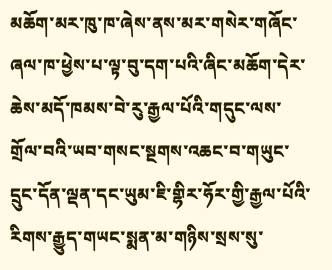མཆོག་མར་ཁུ་ཁ་ཞེས་ནས་མར་གསེར་གཞོང་ཞལ་ཁ་ཕྱེས་པ་ལྟ་བུ་དག་པའི་ཞིང་མཆོག་དེར་ཆེས་མདོ་ཁམས་བེ་རུ་རྒྱལ་པོའི་གདུང་ལས་གྲོལ་བའི་ཡབ་གསང་སྔགས་འཆང་བ་གཡུང་དྲུང་དོན་ལྡན་དང་ཡུམ་ཇི་གྷིར་ཧོར་གྱི་རྒྱལ་པོའི་རིགས་རྒྱུད་གཡང་སྨན་མ་གཉིས་སྲས་སུ་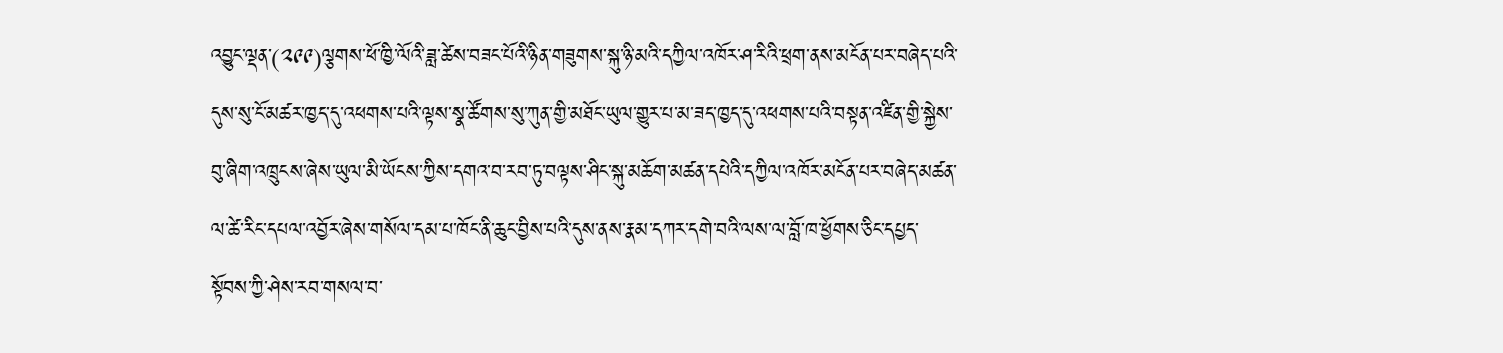འབྱུང་ལྡན་(༢༩༩)ལྕགས་ཕོ་ཁྱི་ལོའི་ཟླ་ཚེས་བཟང་པོའི་ཉིན་གཟུགས་སྐུ་ཉི་མའི་དཀྱིལ་འཁོར་ཤ་རིའི་ཕྲག་ནས་མངོན་པར་བཞེད་པའི་དུས་སུ་ངོ་མཚར་ཁྱད་དུ་འཕགས་པའི་ལྟས་སྣ་ཚོགས་སུ་ཀུན་གྱི་མཐོང་ཡུལ་གྱུར་པ་མ་ཟད་ཁྱད་དུ་འཕགས་པའི་བསྟན་འཛིན་གྱི་སྐྱེས་བུ་ཞིག་འཁྲུངས་ཞེས་ཡུལ་མི་ཡོངས་ཀྱིས་དགའ་བ་རབ་ཏུ་བལྟས་ཤིང་སྐུ་མཆོག་མཚན་དཔེའི་དཀྱིལ་འཁོར་མངོན་པར་བཞེད་མཚན་ལ་ཚེ་རིང་དཔལ་འབྱོར་ཞེས་གསོལ་དམ་པ་ཁོང་ནི་ཆུང་བྱིས་པའི་དུས་ནས་རྣམ་དཀར་དགེ་བའི་ལས་ལ་བློ་ཁ་ཕྱོགས་ཅིང་དཔྱད་སྟོབས་ཀྱི་ཤེས་རབ་གསལ་བ་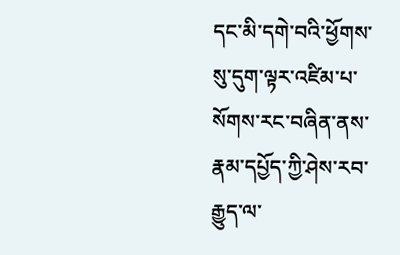དང་མི་དགེ་བའི་ཕྱོགས་སུ་དུག་ལྟར་འཛིམ་པ་སོགས་རང་བཞིན་ནས་རྣམ་དཔྱོད་ཀྱི་ཤེས་རབ་རྒྱུད་ལ་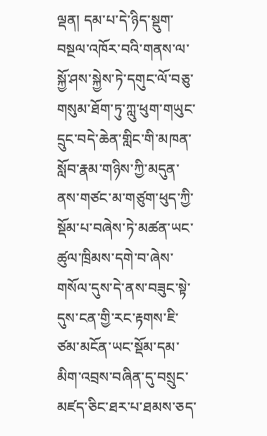ལྡན། དམ་པ་དེ་ཉིད་སྡུག་བསྔལ་འཁོར་བའི་གནས་ལ་སྐྱོ་ཤས་སྐྱེས་ཏེ་དགུང་ལོ་བཅུ་གསུམ་ཐོག་ཏུ་ཀླུ་ཕུག་གཡུང་དྲུང་བདེ་ཆེན་གླིང་གི་མཁན་སློབ་རྣམ་གཉིས་ཀྱི་མདུན་ནས་གཙང་མ་གཙུག་ཕུད་ཀྱི་སྡོམ་པ་བཞེས་ཏེ་མཚན་ཡང་ཚུལ་ཁྲིམས་དགེ་བ་ཞེས་གསོལ་དུས་དེ་ནས་བཟུང་སྟེ་དུས་ངན་གྱི་རང་རྟགས་ཇི་ཙམ་མངོན་ཡང་སྡོམ་དམ་མིག་འབྲས་བཞིན་དུ་བསྲུང་མཛད་ཅིང་ཐར་པ་ཐམས་ཅད་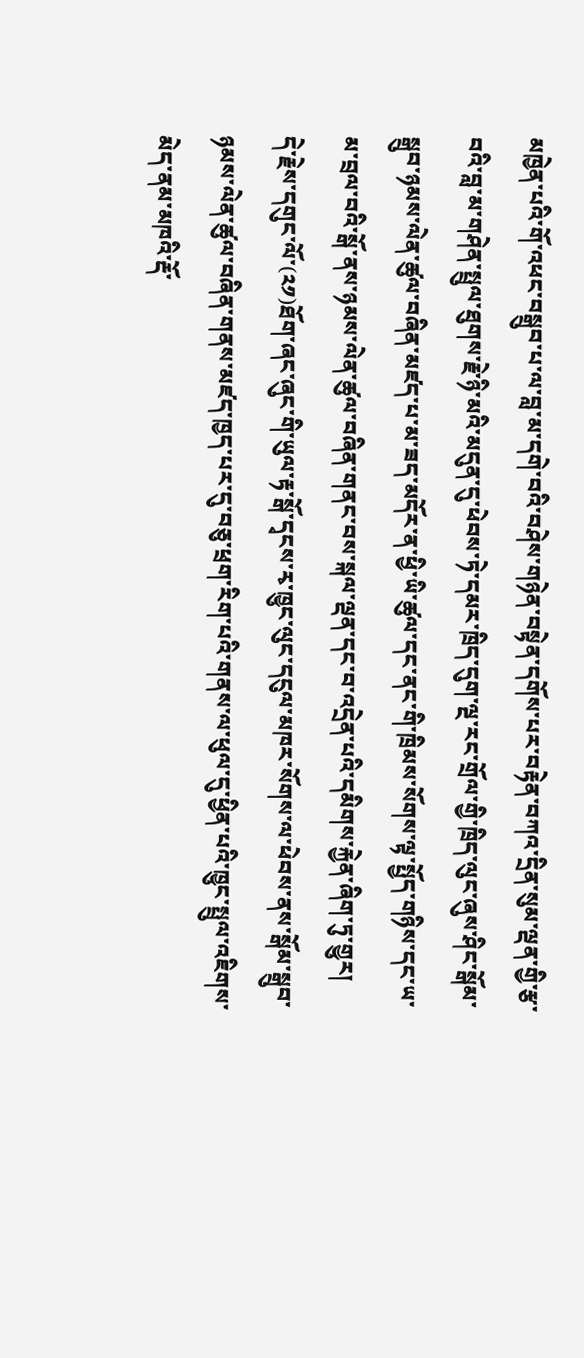མཁྱེན་པའི་གོ་འཕང་བསྒྲུབ་པ་ལ་བླ་མ་དགེ་བའི་བཤེས་གཉེན་བསྟེན་དགོས་པར་བརྟེན་བཀའ་དྲིན་སུམ་ལྡན་གྱི་རྩ་བའི་བླ་མ་གཤེན་སྤྲུལ་ཐུགས་རྗེ་ཉི་མའི་མདུན་དུ་ཕེབས་ཏེ་དམར་ཁྲིད་དུག་ལྔ་རང་གྲོལ་གྱི་ཁྲིད་ལུང་ཞུས་ཤིང་སྒོམ་སྒྲུབ་ཉམས་ལེན་ཚུལ་བཞིན་མཛད་པ་མ་ཟད་མདོར་ན་ཕྱི་ཡི་ཚུལ་དང་ནང་གི་ཁྲིམས་སོགས་ལྟ་སྤྱོད་གཉིས་དང་ཡ་མ་བྲལ་བའི་སྒོ་ནས་ཉམས་ལེན་ཚུལ་བཞིན་གནང་བས་སྐལ་ལྡན་དང་བ་འདྲེན་པའི་དམིགས་རྐྱེན་ཞིག་ཏུ་གྱུར།
དེ་རྗེས་དགུང་ལོ་(༢༡)ཐོག་ཞང་ཞུང་གི་ཡུལ་རྟ་སྒོ་དྭངས་རྭ་ཁྱུང་ལུང་དངུལ་མཁར་སོགས་ལ་ཕེབས་ནས་སྒོམ་སྒྲུབ་ཉམས་ལེན་ཚུལ་བཞིན་གནས་མཛད་ཁྱད་པར་དུ་བཅུ་ཕྲག་རིག་པའི་གནས་ལ་ཕུལ་དུ་ཕྱིན་པའི་ཁྱུང་སྤྲུལ་འཇིགས་མེད་ནམ་མཁའི་རྡོ་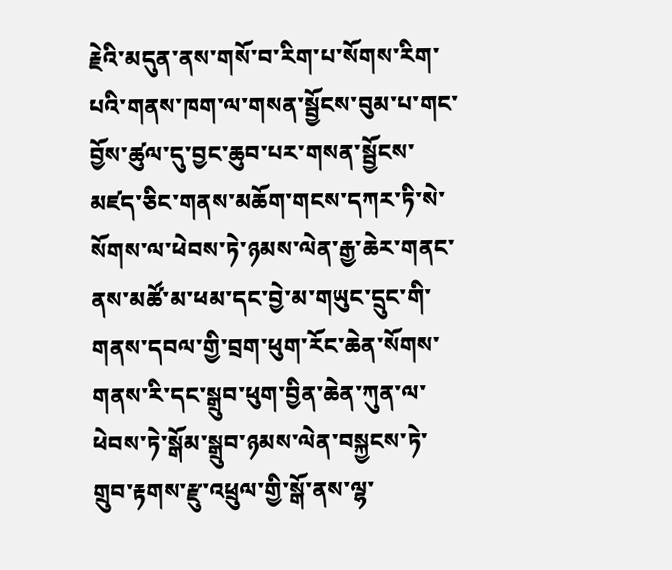རྗེའི་མདུན་ནས་གསོ་བ་རིག་པ་སོགས་རིག་པའི་གནས་ཁག་ལ་གསན་སྦྱོངས་བུམ་པ་གང་བྱོས་ཚུལ་དུ་བྱང་ཆུབ་པར་གསན་སྦྱོངས་མཛད་ཅིང་གནས་མཆོག་གངས་དཀར་ཏི་སེ་སོགས་ལ་ཕེབས་ཏེ་ཉམས་ལེན་རྒྱ་ཆེར་གནང་ནས་མཚོ་མ་ཕམ་དང་བྱེ་མ་གཡུང་དྲུང་གི་གནས་དབལ་གྱི་བྲག་ཕུག་རོང་ཆེན་སོགས་གནས་རི་དང་སྒྲུབ་ཕུག་བྱིན་ཆེན་ཀུན་ལ་ཕེབས་ཏེ་སྒོམ་སྒྲུབ་ཉམས་ལེན་བསྐྱངས་ཏེ་གྲུབ་རྟགས་རྫུ་འཕྲུལ་གྱི་སྒོ་ནས་ལྷ་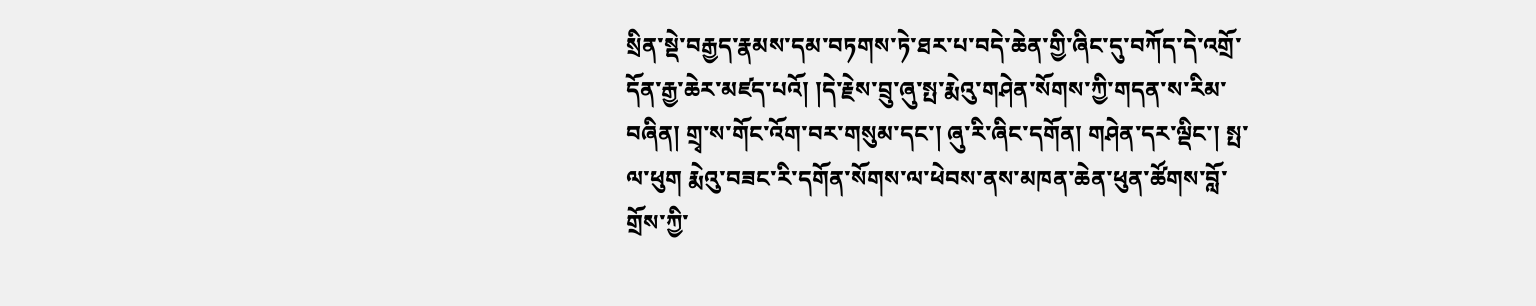སྲིན་སྡེ་བརྒྱད་རྣམས་དམ་བཏགས་ཏེ་ཐར་པ་བདེ་ཆེན་གྱི་ཞིང་དུ་བཀོད་དེ་འགྲོ་དོན་རྒྱ་ཆེར་མཛད་པའོ། །དེ་རྗེས་བྲུ་ཞུ་སྤ་རྨེའུ་གཤེན་སོགས་ཀྱི་གདན་ས་རིམ་བཞིན། གྲྭ་ས་གོང་འོག་བར་གསུམ་དང་། ཞུ་རི་ཞིང་དགོན། གཤེན་དར་ལྡིང་། སྤ་ལ་ཕུག རྨེའུ་བཟང་རི་དགོན་སོགས་ལ་ཕེབས་ནས་མཁན་ཆེན་ཕུན་ཚོགས་བློ་གྲོས་ཀྱི་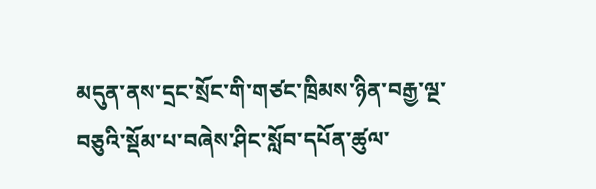མདུན་ནས་དྲང་སྲོང་གི་གཙང་ཁྲིམས་ཉིན་བརྒྱ་ལྔ་བཅུའི་སྡོམ་པ་བཞེས་ཤིང་སློབ་དཔོན་ཚུལ་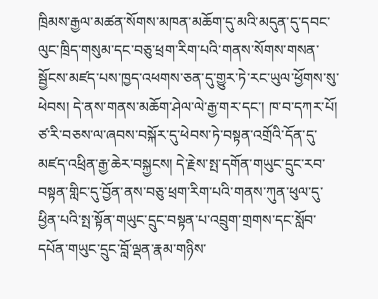ཁྲིམས་རྒྱལ་མཚན་སོགས་མཁན་མཆོག་དུ་མའི་མདུན་དུ་དབང་ལུང་ཁྲིད་གསུམ་དང་བཅུ་ཕྲག་རིག་པའི་གནས་སོགས་གསན་སྦྱོངས་མཛད་པས་ཁྱད་འཕགས་ཅན་དུ་གྱུར་ཏེ་རང་ཡུལ་ཕྱོགས་སུ་ཕེབས། དེ་ནས་གནས་མཆོག་ཤེལ་ལེ་རྒྱ་གར་དང་། ཁ་བ་དཀར་པོ། ཙ་རི་བཅས་ལ་ཞབས་བསྐོར་དུ་ཕེབས་ཏེ་བསྟན་འགྲོའི་དོན་དུ་མཛད་འཕྲིན་རྒྱ་ཆེར་བསྐྱངས། དེ་རྗེས་སྤ་དགོན་གཡུང་དྲུང་རབ་བསྟན་གླིང་དུ་བྱོན་ནས་བཅུ་ཕྲག་རིག་པའི་གནས་ཀུན་ཕུལ་དུ་ཕྱིན་པའི་སྤ་སྟོན་གཡུང་དྲུང་བསྟན་པ་འབྲུག་གྲགས་དང་སློབ་དཔོན་གཡུང་དྲུང་བློ་ལྡན་རྣམ་གཉིས་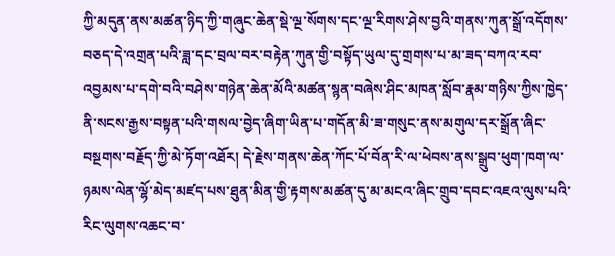ཀྱི་མདུན་ནས་མཚན་ཉིད་ཀྱི་གཞུང་ཆེན་སྡེ་ལྔ་སོགས་དང་ལྔ་རིགས་ཤེས་བྱའི་གནས་ཀུན་སྒྲོ་འདོགས་བཅད་དེ་འགྲན་པའི་ཟླ་དང་བྲལ་བར་བརྟེན་ཀུན་གྱི་བསྟོད་ཡུལ་དུ་གྲགས་པ་མ་ཟད་བཀའ་རབ་འབྱམས་པ་དགེ་བའི་བཤེས་གཉེན་ཆེན་མོའི་མཚན་སྙན་བཞེས་ཤིང་མཁན་སློབ་རྣམ་གཉིས་ཀྱིས་ཁྱེད་ནི་སངས་རྒྱས་བསྟན་པའི་གསལ་བྱེད་ཞིག་ཡིན་པ་གདོན་མི་ཟ་གསུང་ནས་མགུལ་དར་སྒྲོན་ཞིང་བསྔགས་བརྗོད་ཀྱི་མེ་ཏོག་འཐོར། དེ་རྗེས་གནས་ཆེན་ཀོང་པོ་བོན་རི་ལ་ཕེབས་ནས་སྒྲུབ་ཕུག་ཁག་ལ་ཉམས་ལེན་ལྷོ་མེད་མཛད་པས་ཐུན་མིན་གྱི་རྟགས་མཚན་དུ་མ་མངའ་ཞིང་གྲུབ་དབང་འཇའ་ལུས་པའི་རིང་ལུགས་འཆང་བ་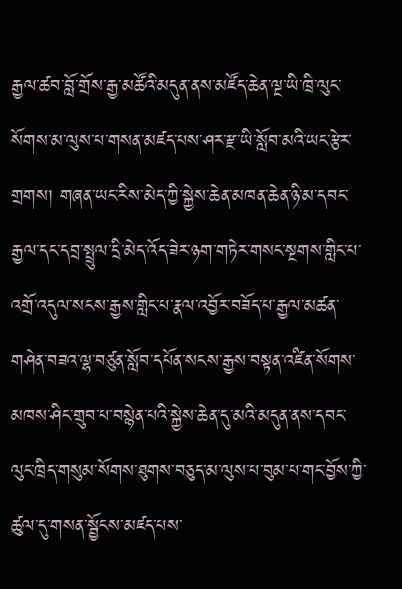རྒྱལ་ཚབ་བློ་གྲོས་རྒྱ་མཚོའི་མདུན་ནས་མཛོད་ཆེན་ལྔ་ཡི་ཁྲི་ལུང་སོགས་མ་ལུས་པ་གསན་མཛད་པས་ཤར་རྫ་ཡི་སློབ་མའི་ཡང་རྩེར་གྲགས། གཞན་ཡང་རིས་མེད་ཀྱི་སྐྱེས་ཆེན་མཁན་ཆེན་ཉི་མ་དབང་རྒྱལ་དང་དབྲ་སྤྲུལ་དྲི་མེད་འོད་ཟེར་ཉག་གཏེར་གསང་སྔགས་གླིང་པ་འགྲོ་འདུལ་སངས་རྒྱས་གླིང་པ་རྣལ་འབྱོར་བཟོད་པ་རྒྱལ་མཚན་གཤེན་བཟའ་ལྷ་བཙུན་སློབ་དཔོན་སངས་རྒྱས་བསྟན་འཛིན་སོགས་མཁས་ཤིང་གྲུབ་པ་བསྙེན་པའི་སྐྱེས་ཆེན་དུ་མའི་མདུན་ནས་དབང་ལུང་ཁྲིད་གསུམ་སོགས་ཐུགས་བཅུད་མ་ལུས་པ་བུམ་པ་གང་བྱོས་ཀྱི་ཚུལ་དུ་གསན་སྦྱོངས་མཛད་པས་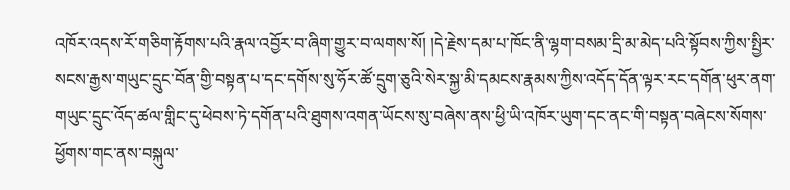འཁོར་འདས་རོ་གཅིག་རྟོགས་པའི་རྣལ་འབྱོར་བ་ཞིག་གྱུར་བ་ལགས་སོ། །དེ་རྗེས་དམ་པ་ཁོང་ནི་ལྷག་བསམ་དྲི་མ་མེད་པའི་སྟོབས་ཀྱིས་སྤྱིར་སངས་རྒྱས་གཡུང་དྲུང་བོན་གྱི་བསྟན་པ་དང་དགོས་སུ་ཧོར་ཚོ་དྲུག་ཅུའི་སེར་སྐྱ་མི་དམངས་རྣམས་ཀྱིས་འདོད་དོན་ལྟར་རང་དགོན་ཕུར་ནག་གཡུང་དྲུང་འོད་ཚལ་གླིང་དུ་ཕེབས་ཏེ་དགོན་པའི་ཐུགས་འགན་ཡོངས་སུ་བཞེས་ནས་ཕྱི་ཡི་འཁོར་ཡུག་དང་ནང་གི་བསྟན་བཞེངས་སོགས་ཕྱོགས་གང་ནས་བསྐུལ་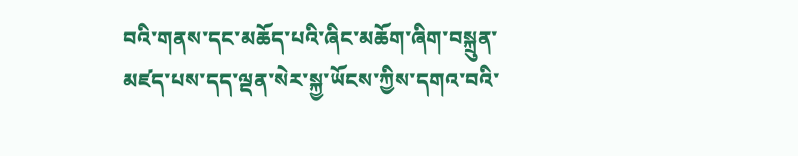བའི་གནས་དང་མཆོད་པའི་ཞིང་མཆོག་ཞིག་བསྐྲུན་མཛད་པས་དད་ལྡན་སེར་སྐྱ་ཡོངས་ཀྱིས་དགའ་བའི་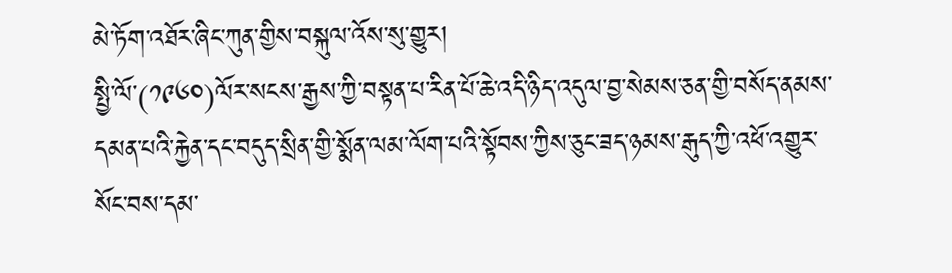མེ་ཏོག་འཐོར་ཞིང་ཀུན་གྱིས་བསྐུལ་འོས་སུ་གྱུར།
སྤྱི་ལོ་(༡༩༦༠)ལོར་སངས་རྒྱས་ཀྱི་བསྟན་པ་རིན་པོ་ཆེ་འདི་ཉིད་འདུལ་བྱ་སེམས་ཅན་གྱི་བསོད་ནམས་དམན་པའི་རྐྱེན་དང་བདུད་སྲིན་གྱི་སྨོན་ལམ་ལོག་པའི་སྟོབས་ཀྱིས་ཅུང་ཟད་ཉམས་རྒུད་ཀྱི་འཕོ་འགྱུར་སོང་བས་དམ་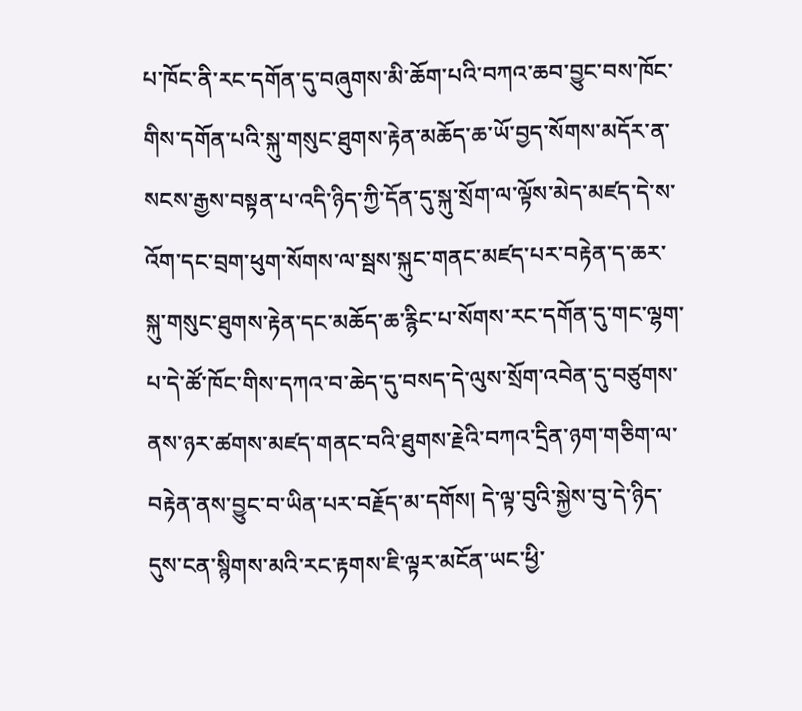པ་ཁོང་ནི་རང་དགོན་དུ་བཞུགས་མི་ཆོག་པའི་བཀའ་ཆབ་བྱུང་བས་ཁོང་གིས་དགོན་པའི་སྐུ་གསུང་ཐུགས་རྟེན་མཆོད་ཆ་ཡོ་བྱད་སོགས་མདོར་ན་སངས་རྒྱས་བསྟན་པ་འདི་ཉིད་ཀྱི་དོན་དུ་སྐུ་སྲོག་ལ་ལྟོས་མེད་མཛད་དེ་ས་འོག་དང་བྲག་ཕུག་སོགས་ལ་སྦས་སྐུང་གནང་མཛད་པར་བརྟེན་ད་ཆར་སྐུ་གསུང་ཐུགས་རྟེན་དང་མཆོད་ཆ་རྙིང་པ་སོགས་རང་དགོན་དུ་གང་ལྷག་པ་དེ་ཚོ་ཁོང་གིས་དཀའ་བ་ཆེད་དུ་བསད་དེ་ལུས་སྲོག་འབེན་དུ་བཙུགས་ནས་ཉར་ཚགས་མཛད་གནང་བའི་ཐུགས་རྗེའི་བཀའ་དྲིན་ཉག་གཅིག་ལ་བརྟེན་ནས་བྱུང་བ་ཡིན་པར་བརྗོད་མ་དགོས། དེ་ལྟ་བུའི་སྐྱེས་བུ་དེ་ཉིད་དུས་ངན་སྙིགས་མའི་རང་རྟགས་ཇི་ལྟར་མངོན་ཡང་ཕྱི་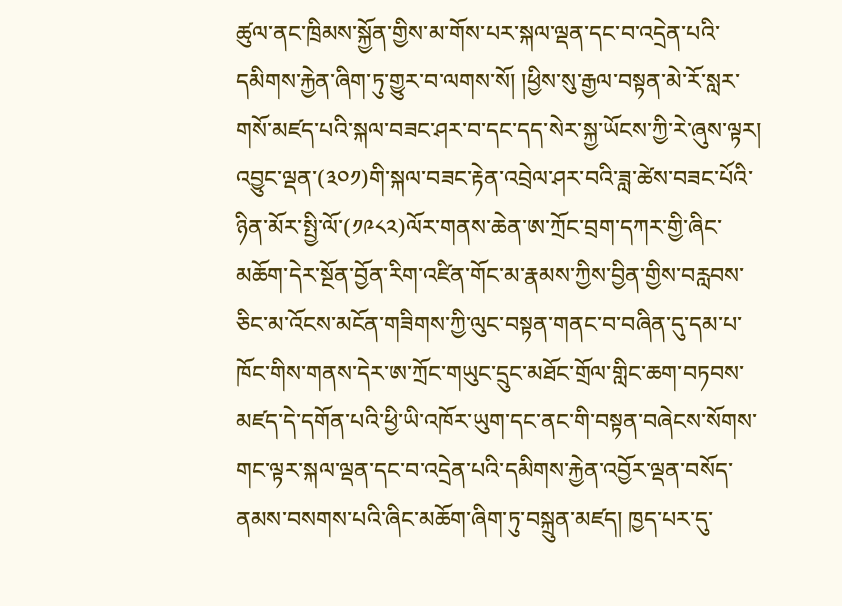ཚུལ་ནང་ཁྲིམས་སྐྱོན་གྱིས་མ་གོས་པར་སྐལ་ལྡན་དང་བ་འདྲེན་པའི་དམིགས་རྐྱེན་ཞིག་ཏུ་གྱུར་བ་ལགས་སོ། །ཕྱིས་སུ་རྒྱལ་བསྟན་མེ་རོ་སླར་གསོ་མཛད་པའི་སྐལ་བཟང་ཤར་བ་དང་དད་སེར་སྐྱ་ཡོངས་ཀྱི་རེ་ཞུས་ལྟར། འབྱུང་ལྡན་(༣༠༡)གི་སྐལ་བཟང་རྟེན་འབྲེལ་ཤར་བའི་ཟླ་ཚེས་བཟང་པོའི་ཉིན་མོར་སྤྱི་ལོ་(༡༩༨༢)ལོར་གནས་ཆེན་ཨ་ཀྲོང་བྲག་དཀར་གྱི་ཞིང་མཆོག་དེར་སྔོན་བྱོན་རིག་འཛིན་གོང་མ་རྣམས་ཀྱིས་བྱིན་གྱིས་བརླབས་ཅིང་མ་འོངས་མངོན་གཟིགས་ཀྱི་ལུང་བསྟན་གནང་བ་བཞིན་དུ་དམ་པ་ཁོང་གིས་གནས་དེར་ཨ་ཀྲོང་གཡུང་དྲུང་མཐོང་གྲོལ་གླིང་ཆག་བཏབས་མཛད་དེ་དགོན་པའི་ཕྱི་ཡི་འཁོར་ཡུག་དང་ནང་གི་བསྟན་བཞེངས་སོགས་གང་ལྟར་སྐལ་ལྡན་དང་བ་འདྲེན་པའི་དམིགས་རྐྱེན་འབྱོར་ལྡན་བསོད་ནམས་བསགས་པའི་ཞིང་མཆོག་ཞིག་ཏུ་བསྐྲུན་མཛད། ཁྱད་པར་དུ་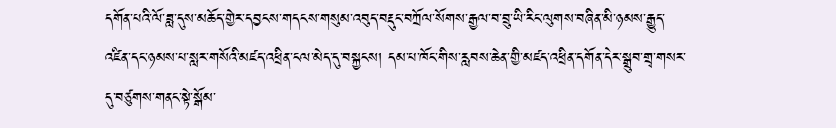དགོན་པའི་ལོ་ཟླ་དུས་མཆོད་གྱེར་དབྱངས་གདངས་གསུམ་འབུད་བརྡུང་བཀྲོལ་སོགས་རྒྱལ་བ་བྲུ་ཡི་རིང་ལུགས་བཞིན་མི་ཉམས་རྒྱུད་འཛིན་དང་ཉམས་པ་སླར་གསོའི་མཛད་འཕྲིན་ངལ་མེད་དུ་བསྐྱངས། དམ་པ་ཁོང་གིས་རླབས་ཆེན་གྱི་མཛད་འཕྲིན་དགོན་དེར་སྒྲུབ་གྲྭ་གསར་དུ་བཙུགས་གནང་སྟེ་སྒོམ་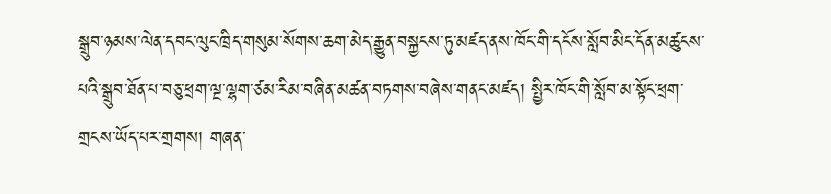སྒྲུབ་ཉམས་ལེན་དབང་ལུང་ཁྲིད་གསུམ་སོགས་ཆག་མེད་རྒྱུན་བསྐྱངས་ཏུ་མཛད་ནས་ཁོང་གི་དངོས་སློབ་མིང་དོན་མཚུངས་པའི་སྒྲུབ་ཐོན་པ་བཅུ་ཕྲག་ལྔ་ལྷག་ཙམ་རིམ་བཞིན་མཚན་བཏགས་བཞེས་གནང་མཛད། སྤྱིར་ཁོང་གི་སློབ་མ་སྟོང་ཕྲག་གྲངས་ཡོད་པར་གྲགས། གཞན་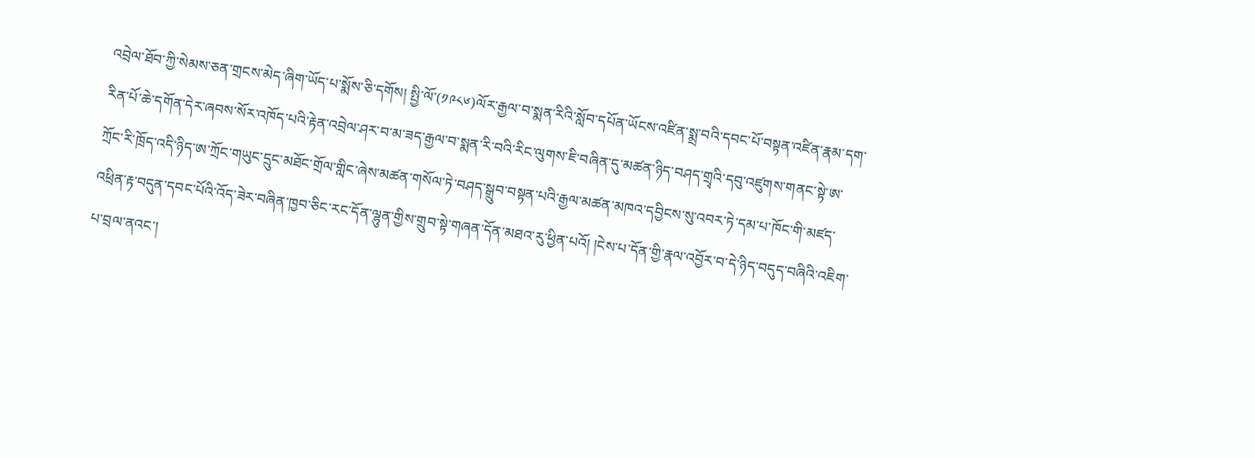འབྲེལ་ཐོབ་ཀྱི་སེམས་ཅན་གྲངས་མེད་ཞིག་ཡོད་པ་སྨོས་ཅི་དགོས། སྤྱི་ལོ་(༡༩༨༦)ལོར་རྒྱལ་བ་སྨན་རིའི་སློབ་དཔོན་ཡོངས་འཛིན་སྨྲ་བའི་དབང་པོ་བསྟན་འཛིན་རྣམ་དག་རིན་པོ་ཆེ་དགོན་དེར་ཞབས་སོར་འཁོད་པའི་རྟེན་འབྲེལ་ཤར་བ་མ་ཟད་རྒྱལ་བ་སྨན་རི་བའི་རིང་ལུགས་ཇི་བཞིན་དུ་མཚན་ཉིད་བཤད་གྲྭའི་དབུ་འཛུགས་གནང་སྟེ་ཨ་ཀྲོང་རི་ཁྲོད་འདི་ཉིད་ཨ་ཀྲོང་གཡུང་དྲུང་མཐོང་གྲོལ་གླིང་ཞེས་མཚན་གསོལ་ཏེ་བཤད་སྒྲུབ་བསྟན་པའི་རྒྱལ་མཚན་མཁའ་དབྱིངས་སུ་འབར་ཏེ་དམ་པ་ཁོང་གི་མཛད་འཕྲིན་རྟ་བདུན་དབང་པོའི་འོད་ཟེར་བཞིན་ཁྱབ་ཅིང་རང་དོན་ལྷུན་གྱིས་གྲུབ་སྟེ་གཞན་དོན་མཐའ་རུ་ཕྱིན་པའོ། །ངེས་པ་དོན་གྱི་རྣལ་འབྱོར་བ་དེ་ཉིད་བདུད་བཞིའི་འཇིག་པ་བྲལ་ནའང་།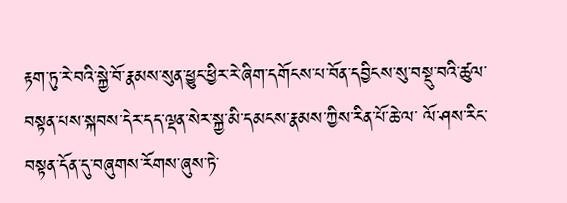རྟག་ཏུ་རེ་བའི་སྐྱེ་བོ་རྣམས་སུན་ཕྱུང་ཕྱིར་རེ་ཞིག་དགོངས་པ་བོན་དབྱིངས་སུ་བསྡུ་བའི་ཚུལ་བསྟན་པས་སྐབས་དེར་དད་ལྡན་སེར་སྐྱ་མི་དམངས་རྣམས་ཀྱིས་རིན་པོ་ཆེ་ལ་ ལོ་ཤས་རིང་བསྟན་དོན་དུ་བཞུགས་རོགས་ཞུས་ཏེ་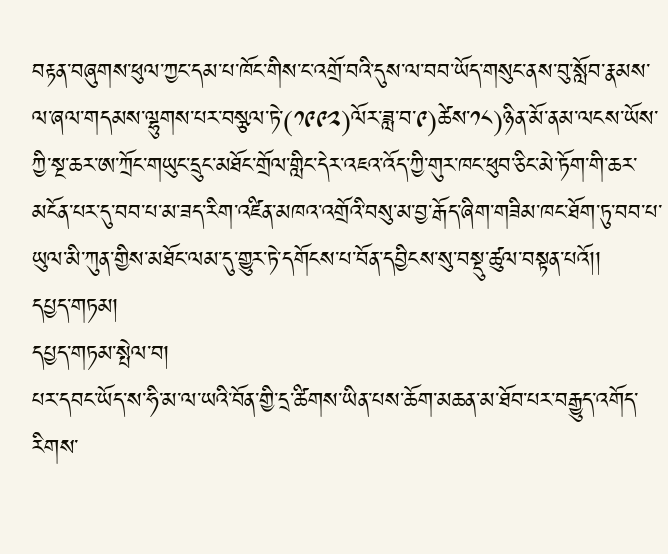བརྟན་བཞུགས་ཕུལ་ཀྱང་དམ་པ་ཁོང་གིས་ང་འགྲོ་བའི་དུས་ལ་བབ་ཡོད་གསུང་ནས་བུ་སློབ་རྣམས་ལ་ཞལ་གདམས་ལྷུགས་པར་བསྩལ་ཏེ་(༡༩༩༢)ལོར་ཟླ་བ་༩)ཚེས་༡༨)ཉིན་མོ་ནམ་ལངས་ཡོས་ཀྱི་སྔ་ཆར་ཨ་ཀྲོང་གཡུང་དྲུང་མཐོང་གྲོལ་གླིང་དེར་འཇའ་འོད་ཀྱི་གུར་ཁང་ཕུབ་ཅིང་མེ་ཏོག་གི་ཆར་མངོན་པར་དུ་བབ་པ་མ་ཟད་རིག་འཛིན་མཁའ་འགྲོའི་བསུ་མ་བྱ་རྒོད་ཞིག་གཟིམ་ཁང་ཐོག་ཏུ་བབ་པ་ཡུལ་མི་ཀུན་གྱིས་མཐོང་ལམ་དུ་གྱུར་ཏེ་དགོངས་པ་བོན་དབྱིངས་སུ་བསྡུ་ཚུལ་བསྟན་པའོ།།
དཔྱད་གཏམ།
དཔྱད་གཏམ་སྤེལ་བ།
པར་དབང་ཡོད་ས་ཧི་མ་ལ་ཡའི་བོན་གྱི་དྲ་ཚིགས་ཡིན་པས་ཆོག་མཆན་མ་ཐོབ་པར་བརྒྱུད་འགོད་རིགས་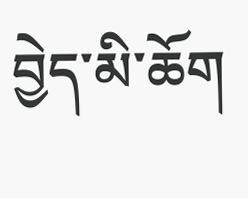བྱེད་མི་ཆོག